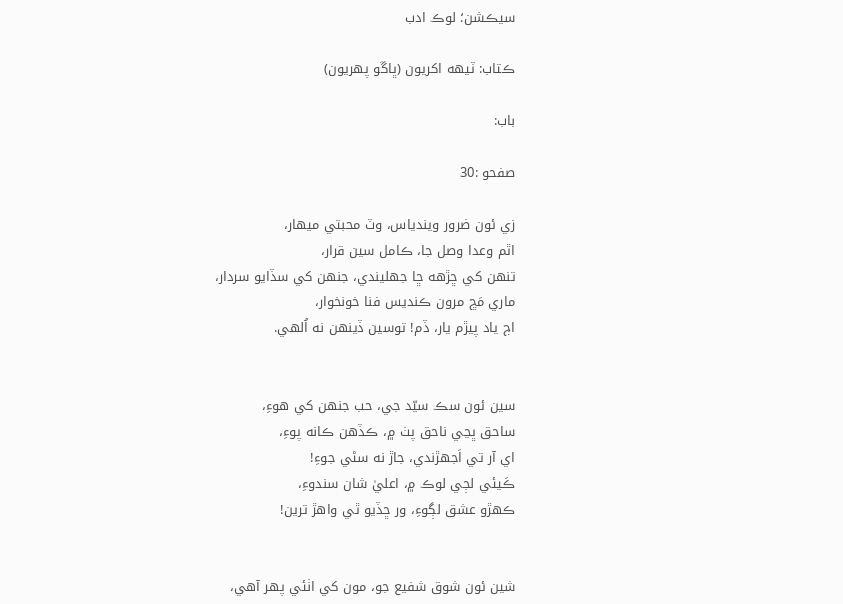سيڪشن؛ لوڪ ادب

ڪتاب: ٽيهه اکريون (ڀاڱو پهريون)

باب:

صفحو :30

زي ئون ضرور ويندياس، وٽ محبتي ميهار،
اٿم وعدا وصل جا، ڪامل سين قرار،
تنهن کي ڇڙهه ڇا جهليندي، جنهن کي سڏايو سردار،
ماري مَڇ مرون ڪنديس فنا خونخوار،
اڄ ياد پيڙم يار، ڏم! توسين ڏينهن نه اُلهي.


سين ئون سڪ سيّد جي، حب جنهن کي هوءِ،
ساحق ڀڃي ناحق پٺ ۾، ڪڏهن ڪانه پوءِ،
اي آر تي اَجهڙندي، جاڙ نه سڻي جوءِ!
ڪَيئي لڄي لوڪ ۾، اعليٰ شان سندوءِ،
ڪهڙو عشق لڳوءِ، ور ڇڏيو ٿي واهڙ ترين!


شين ئون شوق شفيع جو، مون کي اٺئي پهر آهي،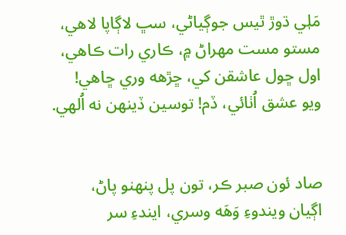مَلٖي ڌوڙ ٿيس جوڳياڻي، سڀ لاڳاپا لاهي،
مستو مست مهراڻ ۾، ڪاري رات ڪاهي،
اول ڇول عاشقن کي، ڇڙهه وري ڇاهي!
ويو عشق اُٺائي، ڏم! توسين ڏينهن نه اُلهي.


صاد ئون صبر ڪر، تون پل پنهنو پاڻ،
اڳيان ويندوءِ وَهَه وسري، ايندءِ سر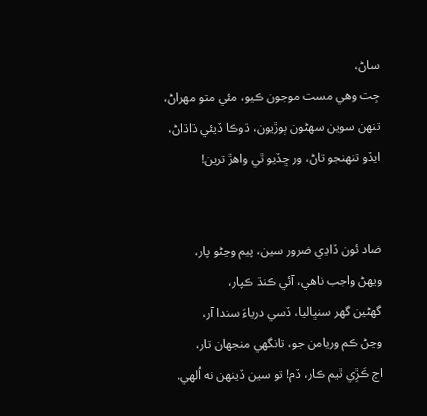ساڻ،
جِت وهي مست موجون ڪيو، مئي متو مهراڻ،
تنهن سوين سهڻون ٻوڙيون، ڌوڪا ڏيئي ڌاڌاڻ،
ايڏو تنهنجو تاڻ، ور ڇڏيو ٿي واهڙ ترين!


ضاد ئون ڏاڍي ضرور سين، پيم وڃڻو پار،
ويهڻ واجب ناهي، آئي ڪنڌ ڪپار،
گهڻين گهر سنڀاليا، ڏسي درياءَ سندا آر،
وڃڻ ڪم وريامن جو، تانگهي منجهان تار،
اڄ ڪَڙِي ٿيم ڪار، ڏم! تو سين ڏينهن نه اُلهي.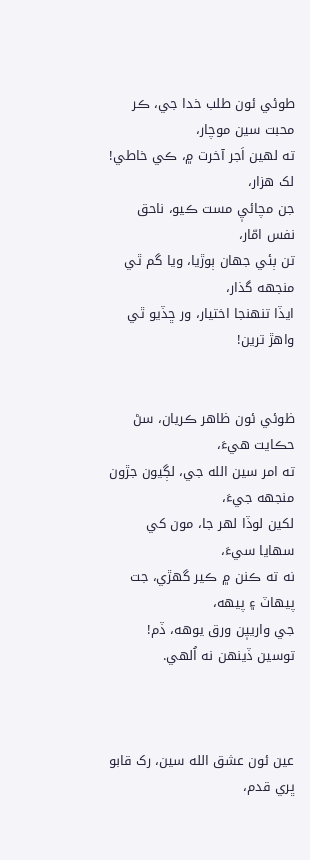طوئي ئون طلب خدا جي، ڪر محبت سين موچار،
ته لهين اَجر آخرت ۾، ڪي خاطي! لک هزار،
جن مچائيٖ مست ڪيو، ناحق نفس امّار،
تن ٻئي جهان ٻوڙيا، ويا گم ٿي منجهه گذار،
ايڏا تنهنجا اختيار، ور ڇڏيو ٿي واهڙ ترين!


ظوئي ئون ظاهر ڪريان، سڻ حڪايت هيءَ،
ته امر سين الله جي، لڳيون جڙون منجهه جيءَ،
لکين لوڏا لهر جا، مون کي سهايا سيءَ،
نه ته ڪنن ۾ ڪير گهڙي، جت پيهاٽ ۽ پيهه،
جي وارييٖن ورق يوهه، ڏم! توسين ڏينهن نه اُلهي.



عين ئون عشق الله سين، رک قابو ڀري قدم،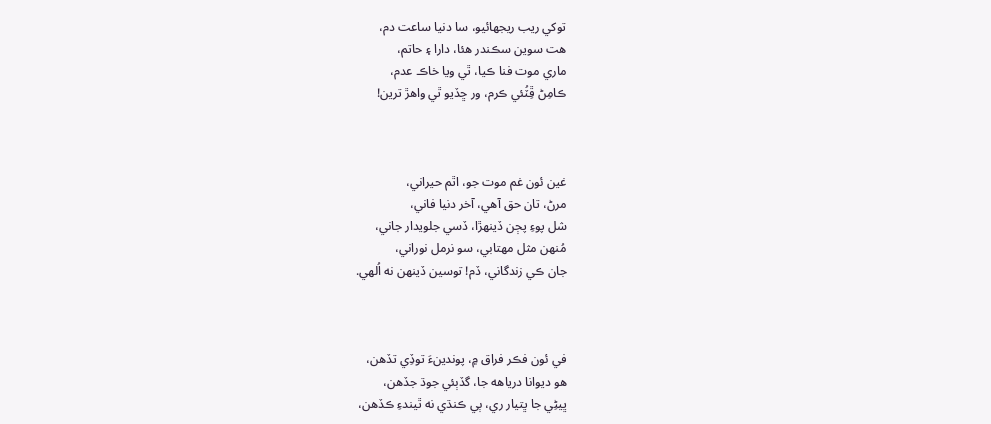توکي ريب ريجهائيو، سا دنيا ساعت دم،
هت سوين سڪندر هئا، دارا ۽ حاتم،
ماري موت فنا ڪيا، ٿي ويا خاڪ عدم،
ڪامِڻ ڦِٽُئي ڪرم، ور ڇڏيو ٿي واهڙ ترين!



غين ئون غم موت جو، اٿم حيراني،
مرڻ، تان حق آهي، آخر دنيا فاني،
شل پوءِ پڄن ڏينهڙا، ڏسي جلويدار جاني،
مُنهن مثل مهتابي، سو نرمل نوراني،
جان ڪي زندگاني، ڏم! توسين ڏينهن نه اُلهي.



في ئون فڪر فراق ۾، پوندينءَ توڏِي تڏهن،
هو ديوانا درياهه جا، گڏٻئي جوڌ جڏهن،
ڀيڻِي جا ڀتيار ري، ٻي ڪنڌي نه ٿيندءِ ڪڏهن،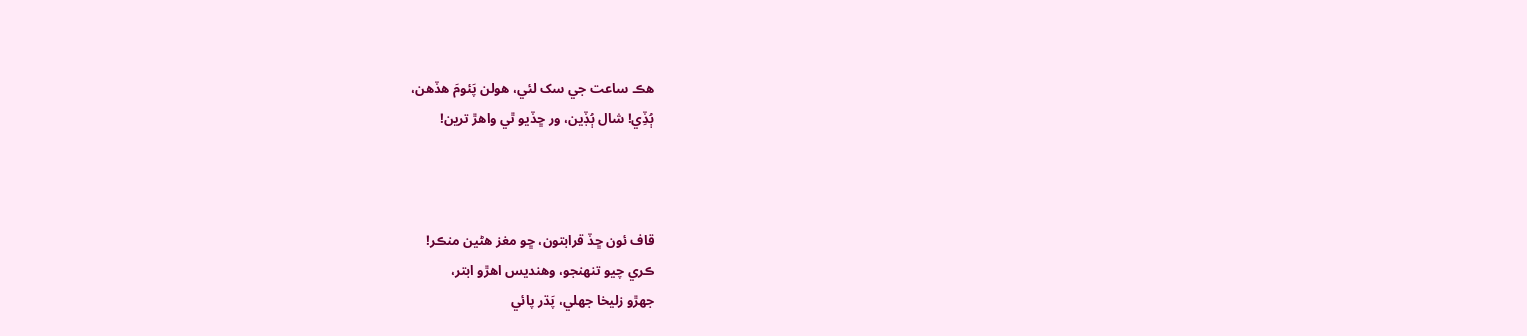هڪ ساعت جي سک لئي، هولن پَئومَ هڏهن،
ٻُڏِي! شال ٻُڏٖين، ور ڇڏيو ٿي واهڙ ترين!



قاف ئون ڇڏ قرابتون، ڇو مغز هڻين منڪر!
ڪري چيو تنهنجو، وهنديس اهڙو ابتر،
جهڙو زليخا جهلي، پَڌر پائي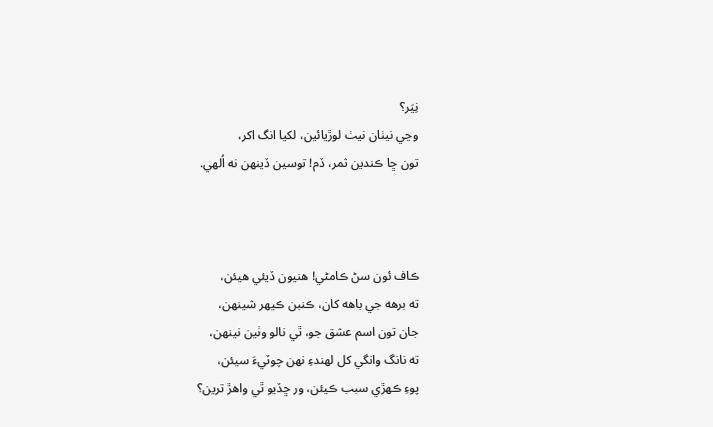نِيَر؟
وڃي نيٺان نيٺ لوڙيائين، لکيا انگ اکر،
تون ڇا ڪندين ثمر، ڏم! توسين ڏينهن نه اُلهي.



ڪاف ئون سڻ ڪامڻي! هنيون ڏيئي هيئن،
ته برهه جي باهه کان، ڪنبن ڪيهر شينهن،
جان تون اسم عشق جو، ٿي نالو وٺين نينهن،
ته نانگ وانگي کل لهندءِ نهن چوٽيءَ سيئن،
پوءِ ڪهڙي سبب ڪيئن، ور ڇڏيو ٿي واهڙ ترين؟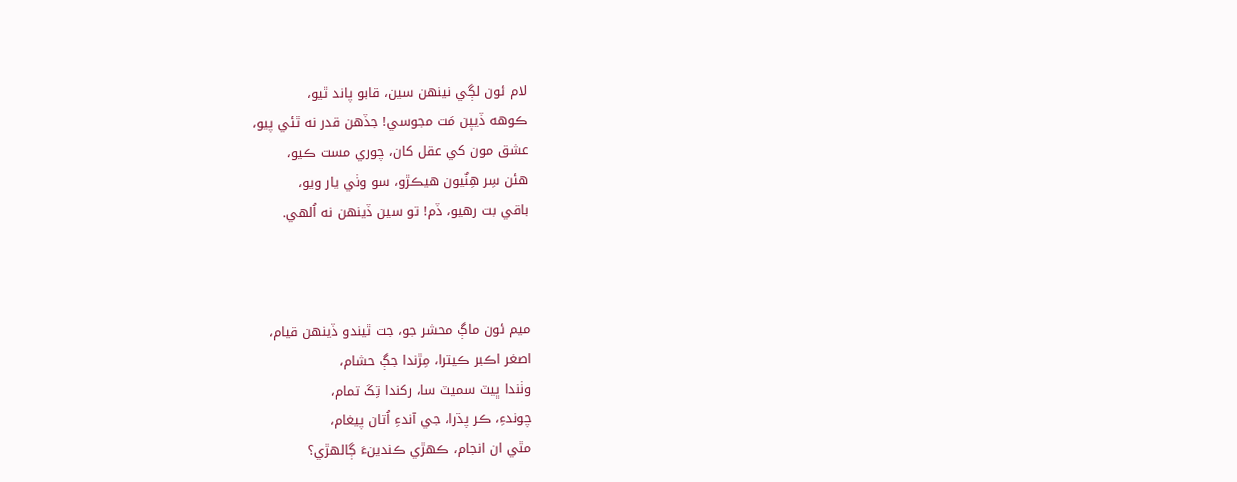لام ئون لڳي نينهن سين، قابو پاند ٿيو،
ڪوهه ڏييٖن مَت مجوسي! جڏهن قدر نه ٿئي پيو،
عشق مون کي عقل کان، چوري مست ڪيو،
هئن سِر هِنٌيون هيڪڙو، سو وٺي يار ويو،
باقي بت رهيو، ڏم! تو سين ڏينهن نه اُلهي.



ميم ئون ماڳ محشر جو، جت ٿيندو ڏينهن قيام،
اصغر اڪبر ڪيترا، مِڙندا جڳ حشام،
وٺندا ڀيٽ سميٽ سا، رکندا تِکَ تمام،
چوندءِ، ڪر پڌرا، جي آندءِ اُتان پيغام،
مٿي ان انجام، ڪهڙي ڪندينءَ ڳالهڙي؟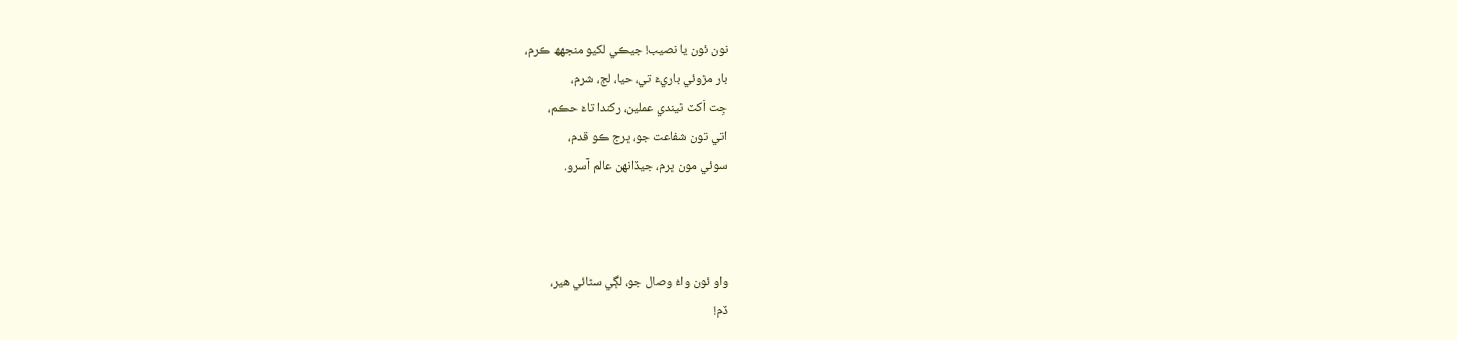نون ئون يا نصيب! جيڪي لکيو منجهھ ڪرم،
بار مڙوئي باريءَ تي، حيا، لڄ، شرم،
جِت اَکٽ ٿيندي عملين، رکندا تاءَ حڪم،
اتي تون شفاعت جو، ڀرج ڪو قدم،
سوئي مون ڀرم، جيڏانهن عالم آسرو.



واو ئون واءُ وصال جو، لڳي سڻائي هير،
ڏم!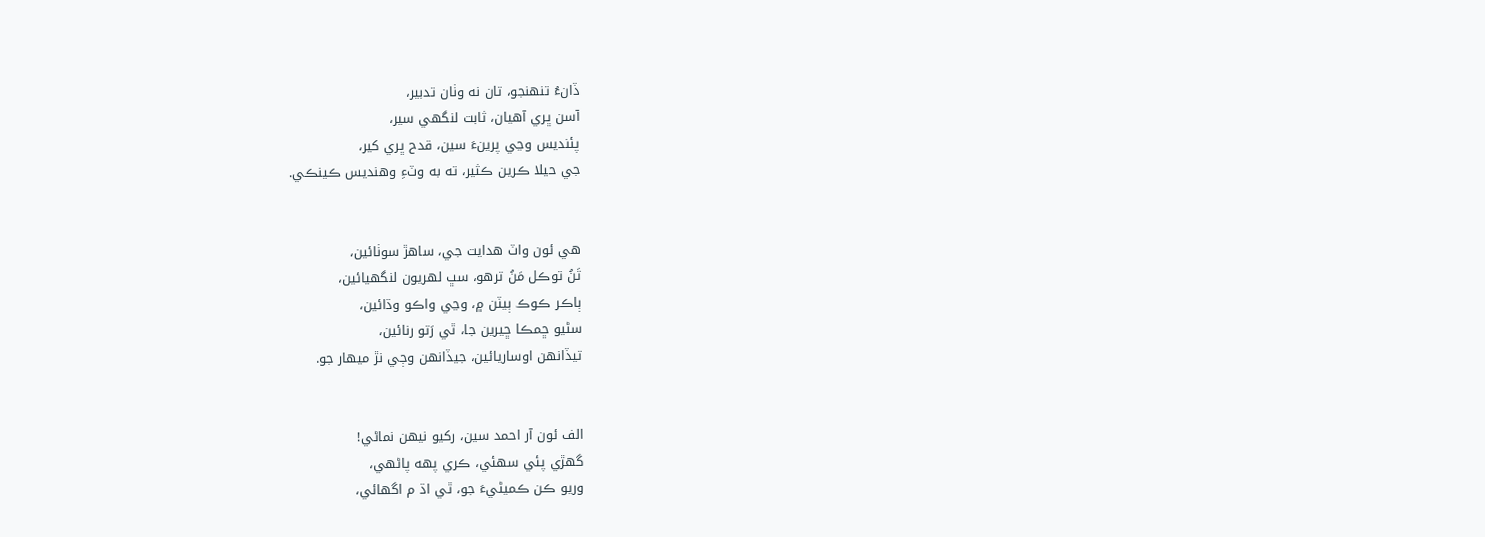ڏانءُ تنهنجو، تان نه وٺان تدبير،
آسن ڀري آهيان، ثابت لنگهي سير،
پئنديس وڃي پرينءَ سين، قدح ڀري کير،
جي حيلا ڪرين ڪثير، ته به وٽءِ وهنديس ڪينڪي.


هي ئون واٽ هدايت جي، ساهڙ سوٺائين،
تَنُ توڪل مَنُ ترهو، سڀ لهريون لنگهيائين،
ٻاڪر ڪوڪ ٻيٽن ۾، وڃي واڪو وڌائين،
سڻيو ڇمڪا ڇيرين جا، ٿي رَتو رنائين،
تيڏانهن اوساريائين، جيڏانهن وڄي نڙ ميهار جو.


الف ئون آر احمد سين، رکيو نيهن نماڻي!
گهڙي پئي سهئي، ڪري پهه پاڻهي،
وريو ڪن ڪميڻيءَ جو، ٿي اڌ م اگهائي،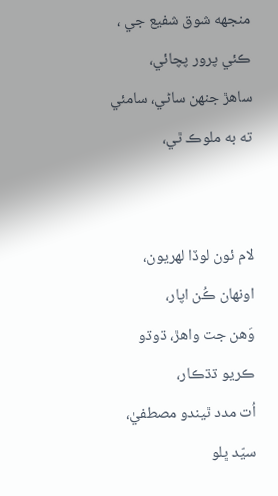منجهه شوق شفيع جي ، ڪئي پرور پچائي،
ساهڙ جنهن ساڻي، سامئي ته به ملوڪ ٿي،


لام ئون لوڏا لهريون، اونهان ڪُن اپار،
وَهن جت واهڙ، ڌوڌو ڪريو ڌڌڪار،
اُت مدد ٿيندو مصطفيٰ، سيّد ڀلو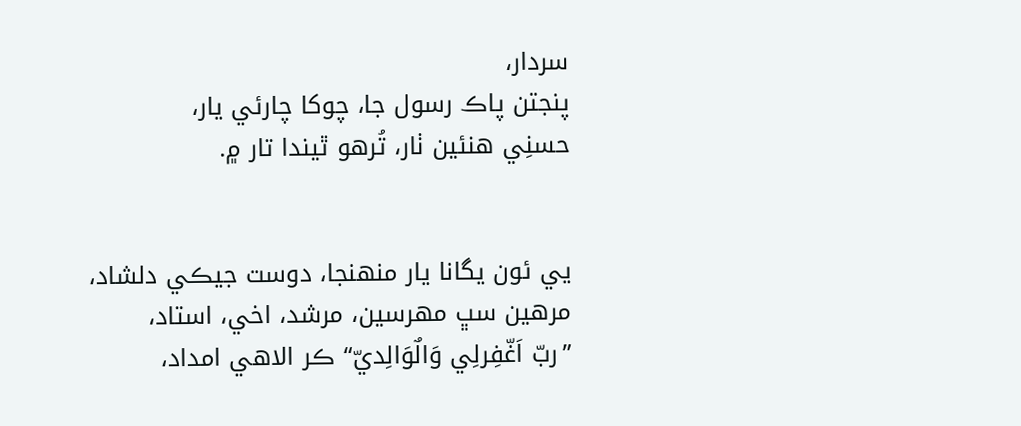سردار،
پنجتن پاڪ رسول جا، چوکا چارئي يار،
حسنِي هنئين ٺار، تُرهو ٿيندا تار ۾.


يي ئون يگانا يار منهنجا، دوست جيڪي دلشاد،
مرهين سڀ مهرسين، مرشد، اخي، استاد،
”ربّ اَغّفِرلِي وَالٌوَالِديّ“ ڪر الاهي امداد،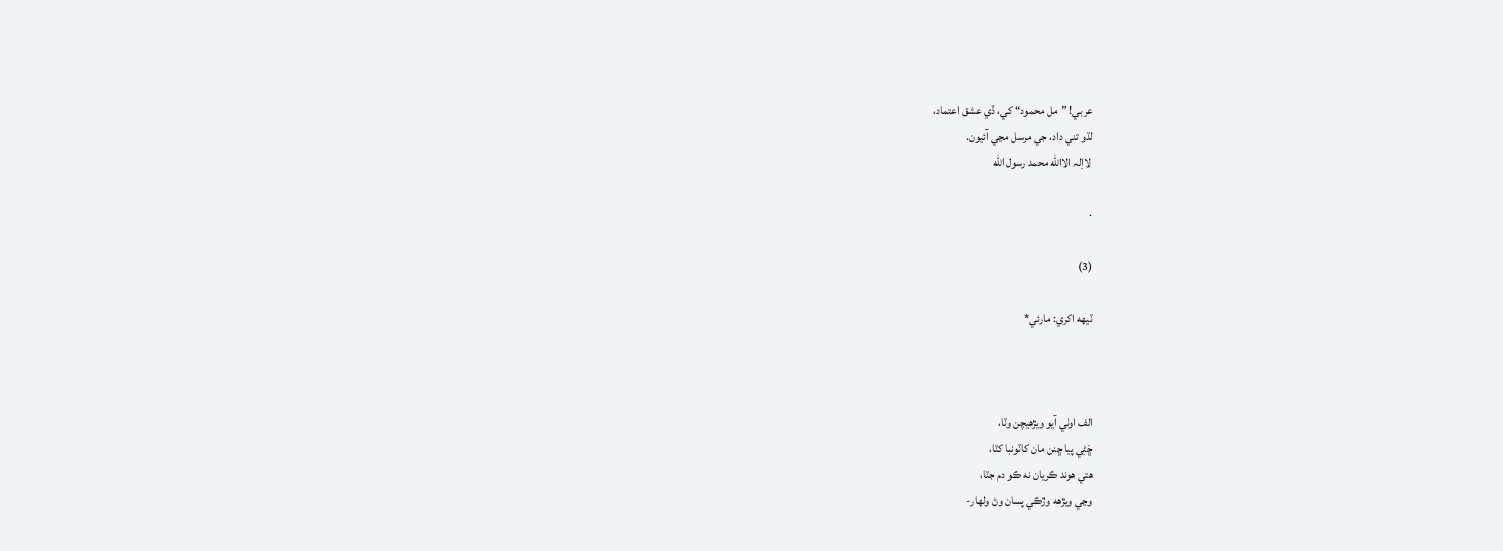عربي! ”مل محمود“ کي، ڏي عشق اعتماد،
لڌو تني داد، جي مرسل مڃي آئيون.
 لااِلہ الاالله محمد رسول الله

·

(3)

ٽيهه اکري: مارئي*



الف اوٺي آيو ويڙهيچن وٽا،
ڇَڻِي پيا ڇنن مان کاٽونبا کٽا،
هتي هوند ڪريان نه ڪو دم جٽا،
وڃي ويڙهه وڙڪي پسان وڻ ولهار-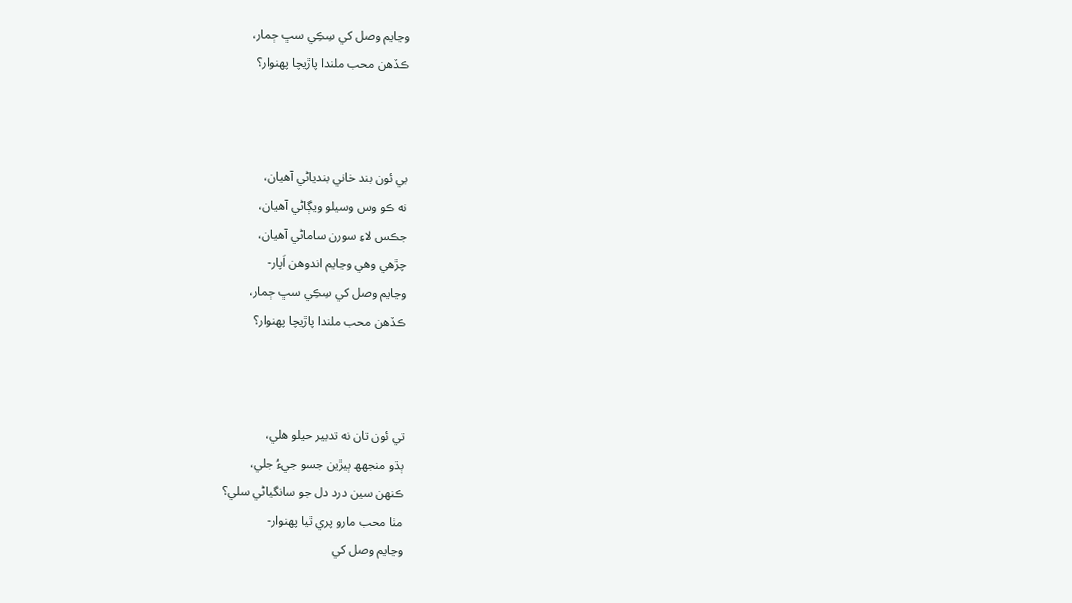وڃايم وصل کي سِڪِي سڀ ڄمار،
ڪڏهن محب ملندا پاڙيچا پهنوار؟



بي ئون بند خاني بندياڻي آهيان،
نه ڪو وس وسيلو ويڳاڻي آهيان،
جڪس لاءِ سورن ساماڻي آهيان،
چڙهي وهي وڃايم اندوهن اَپار-
وڃايم وصل کي سِڪِي سڀ ڄمار،
ڪڏهن محب ملندا پاڙيچا پهنوار؟



تي ئون تان نه تدبير حيلو هلي،
ٻڌو منجهھ ٻيڙين جسو جيءُ جلي،
ڪنهن سين درد دل جو سانگياڻي سلي؟
مٺا محب مارو پري ٿيا پهنوار-
وڃايم وصل کي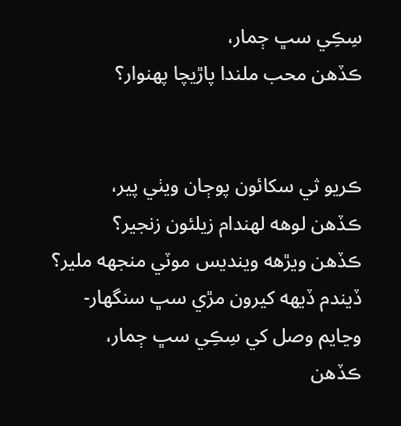سِڪِي سڀ ڄمار،
ڪڏهن محب ملندا پاڙيچا پهنوار؟


ڪريو ثي سکائون پوڄان ويٺي پير،
ڪڏهن لوهه لهندام زيلئون زنجير؟
ڪڏهن ويڙهه وينديس موٽي منجهه ملير؟
ڏيندم ڏيهه کيرون مڙي سڀ سنگهار-
وڃايم وصل کي سِڪِي سڀ ڄمار،
ڪڏهن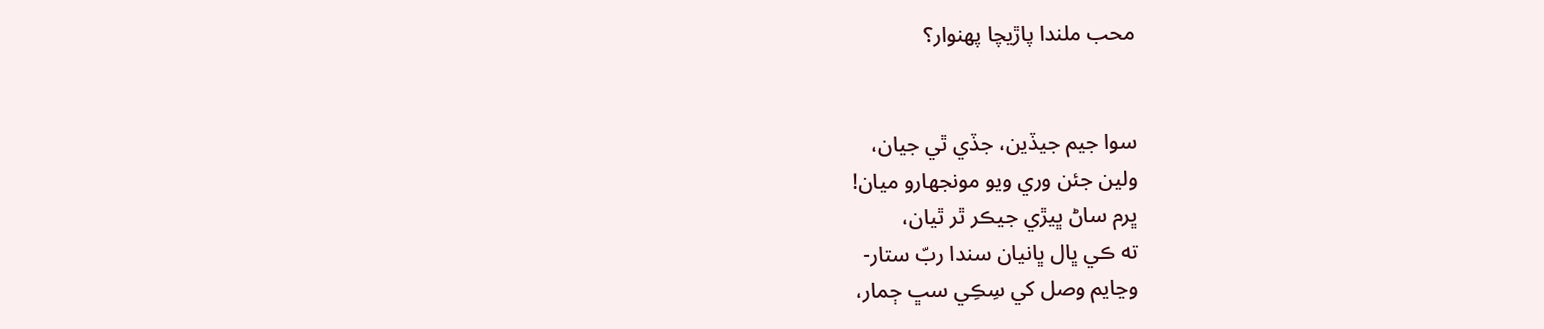محب ملندا پاڙيچا پهنوار؟


سوا جيم جيڏين، جڏي ٿي جيان،
ولين جئن وري ويو مونجھارو ميان!
ڀرم ساڻ ڀيڙي جيڪر ٿر ٿيان،
ته ڪي ڀال ڀانيان سندا ربّ ستار-
وڃايم وصل کي سِڪِي سڀ ڄمار،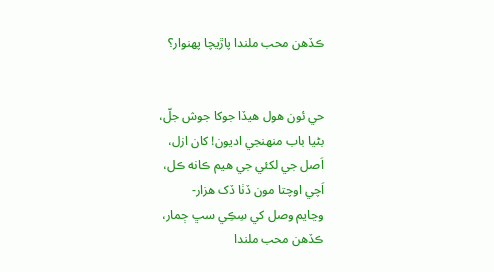ڪڏهن محب ملندا پاڙيچا پهنوار؟


حي ئون هول هيڏا جوکا جوش جلّ،
بڻيا باب منهنجي اديون! کان ازل،
اَصل جي لکئي جي هيم ڪانه ڪل،
اَچي اوچتا مون ڏٺا ڏک هزار-
وڃايم وصل کي سِڪِي سڀ ڄمار،
ڪڏهن محب ملندا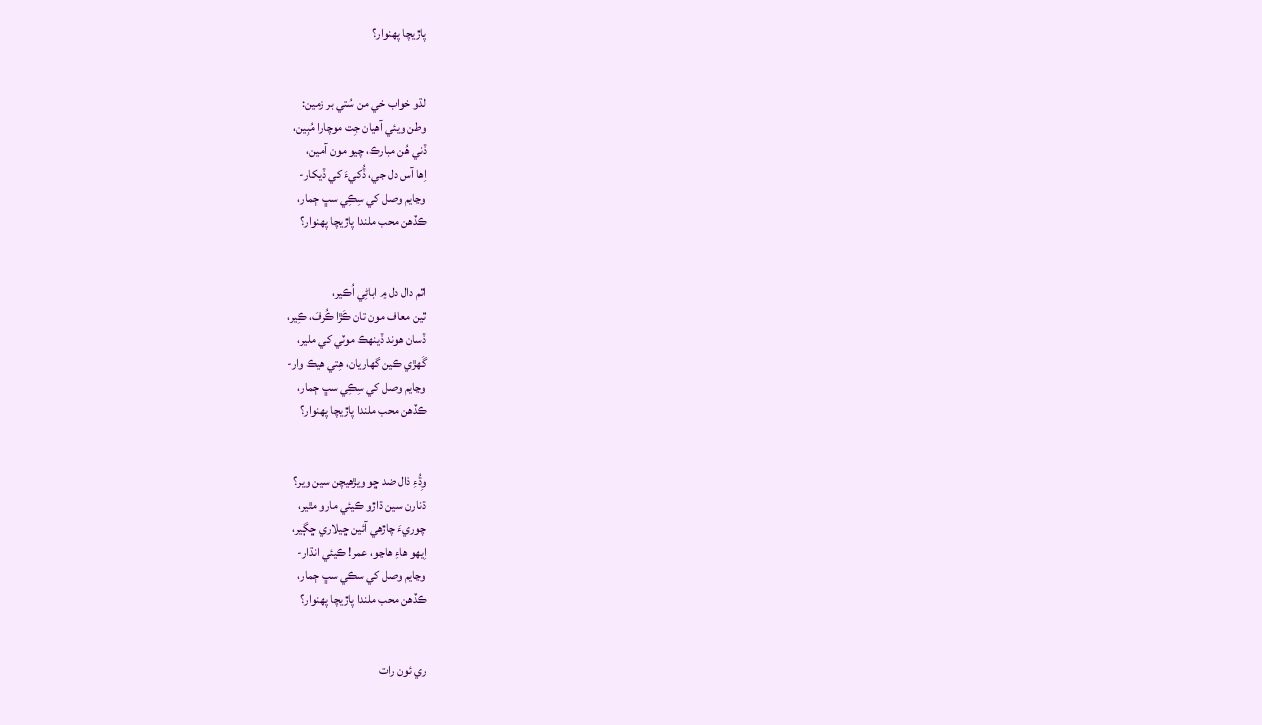پاڙيچا پهنوار؟


لڌو خواب خي من سُتي بر زمين:
وطن ويئي آهيان جِت موچارا مُبِين،
ڏني هُن مبارڪ، چيو مون آمين،
اِها آس دل جي، ڏُکيءَ کي ڏيکار-
وڃايم وصل کي سِڪِي سڀ ڄمار،
ڪڏهن محب ملندا پاڙيچا پهنوار؟


اٿم دال دل ۾ اباڻِي اُڪير،
ٿين معاف مون تان ڪَڙا ڪُرفَ، ڪِير،
ڏسان هوند ڏينهڪ موٽي کي ملير،
گَهڙي ڪين گهاريان، هِتي هيڪ وار-
وڃايم وصل کي سِڪِي سڀ ڄمار،
ڪڏهن محب ملندا پاڙيچا پهنوار؟


وِڌُءِ ذال ضد ڇو ويڙهيچن سين وير؟
ڌنارن سين ڌاڙو ڪيئي مارو مٿير،
چوريءَ چاڙهي آئين ڇيلاري ڇڳير،
اِيهو هاءِ هاڃو، عمر! ڪيئي انڌار-
وڃايم وصل کي سڪي سڀ ڄمار،
ڪڏهن محب ملندا پاڙيچا پهنوار؟


ري ئون رات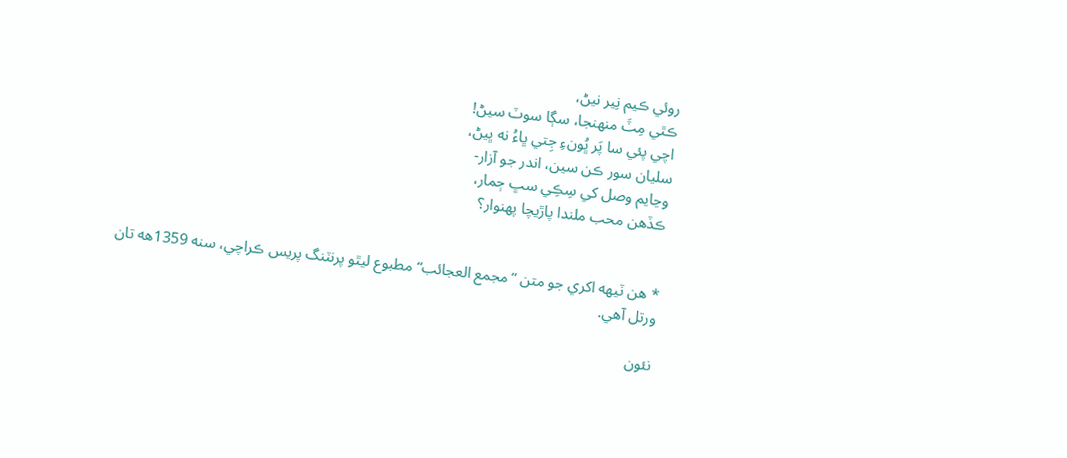روئي ڪيم نِير نيڻ،
ڪٿي مِٽَ منهنجا، سڳا سوٽ سيڻ!
اچي پئي سا پَر ڀُونءِ جِتي ڀاءُ نه ڀيڻ،
سليان سور ڪن سين، اندر جو آزار-
وڃايم وصل کي سِڪِي سڀ ڄمار،
ڪڏهن محب ملندا پاڙيچا پهنوار؟


* هن ٽيهه اکري جو متن ”مجمع العجائب“ مطبوع ليٿو پرنٽنگ پريس ڪراچي، سنه 1359هه تان ورتل آهي.

نئون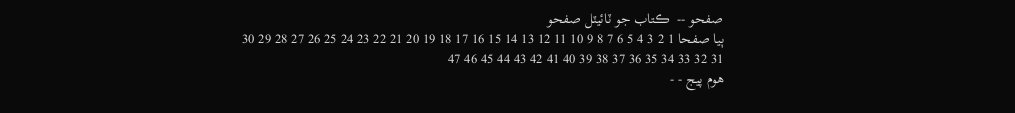صفحو --  ڪتاب جو ٽائيٽل صفحو
ٻيا صفحا 1 2 3 4 5 6 7 8 9 10 11 12 13 14 15 16 17 18 19 20 21 22 23 24 25 26 27 28 29 30 31 32 33 34 35 36 37 38 39 40 41 42 43 44 45 46 47
هوم پيج - -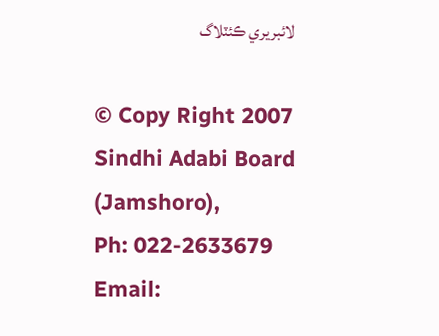لائبريري ڪئٽلاگ

© Copy Right 2007
Sindhi Adabi Board (Jamshoro),
Ph: 022-2633679 Email: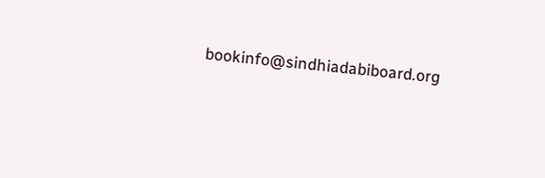bookinfo@sindhiadabiboard.org